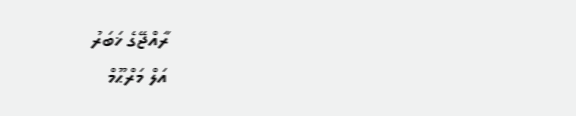ރާއްޖޭގެ ޚަބަރު
އަލް މަރްޙޫމް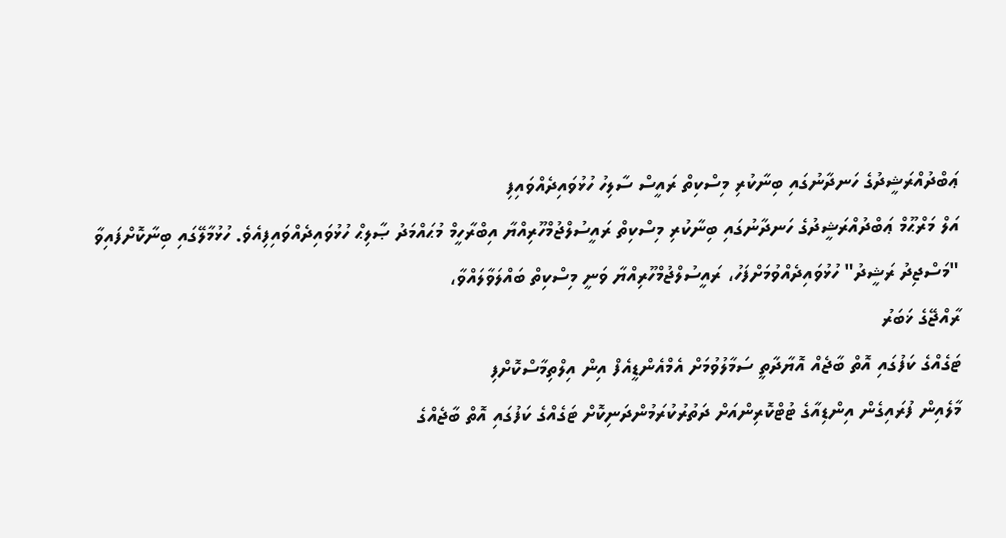ޢަބްދުއްރަޝީދުގެ ހަނދާނުގައި ބިނާކުރި މިސްކިތް ރައީސް ސާލިހު ހުޅުވައިދެއްވައިފި
އަލް މަރްޙޫމް ޢަބްދުއްރަޝީދުގެ ހަނދާނުގައި ބިނާކުރި މިސްކިތް ރައީސުލްޖުމްހޫރިއްޔާ އިބްރާހީމް މުޙައްމަދު ޞާލިޙް ހުޅުވައިދެއްވައިފިއެވެ. ހުޅުމާލޭގައި ބިނާކޮށްފައިވާ "މަސްޖިދު ރަޝީދު" ހުޅުވައިދެއްވުމަށްފަހު، ރައީސުލްޖުމްހޫރިއްޔާ ވަނީ މިސްކިތް ބައްލަވާލައްވާ،
ރާއްޖޭގެ ޚަބަރު
ޓަގެއްގެ ކަފުގައި އޮތް ބާޖެއް އޮޔާދާތީ ސަމާލުވުމަށް އެމްއެންޑީއެފް އިން އިލްތިމާސްކޮށްފި
މާލެއިން ފުރައިގެން އިންޑިއާގެ ޓުޓްކޮރިންއަށް ދަތުރުކުރަމުންދަނިކޮށް ޓަގެއްގެ ކަފުގައި އޮތް ބާޖެއްގެ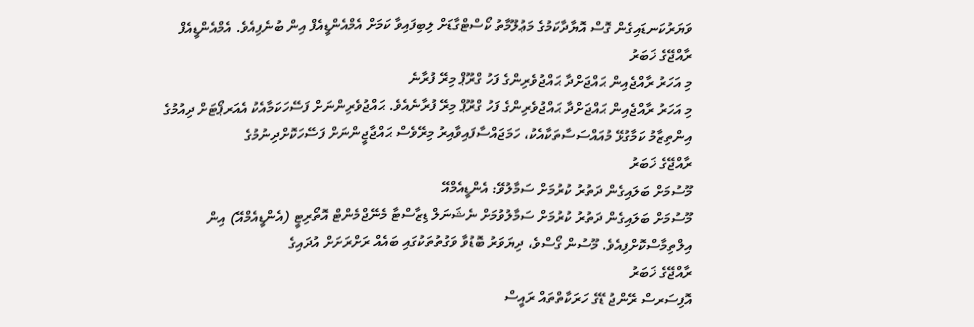ވަޔަރުކަނޑައިގެން ގޮސް އޮޔާދާކަމުގެ މަޢުލޫމާތު ކޯސްޓްގާޑަށް ލިބިފައިވާ ކަމަށް އެމްއެންޑީއެފް އިން ބުނެފިއެވެ. އެމްއެންޑީއެފް
ރާއްޖޭގެ ޚަބަރު
މި އަހަރު ރާއްޖެއިން ޙައްޖަށްދާ ޙައްޖުވެރިންގެ ފަހު ގްރޫޕް މިރޭ ފުރާނެ
މި އަހަރު ރާއްޖެއިން ޙައްޖަށްދާ ޙައްޖުވެރިންގެ ފަހު ގްރޫޕް މިރޭ ފުރާނެއެވެ. ޙައްޖުވެރިންނަށް ފަސޭހަކަމާއެކު އެއަރޕޯޓަށް ދިއުމުގެ އިންތިޒާމު ކަމާގުޅޭ މުއައްސަސާތަކާއެކު، ހަމަޖައްސާފައިވާއިރު މިރޭވެސް ޙައްޖާޖީންނަށް ފަސޭހަކޮށްދިނުމުގެ
ރާއްޖޭގެ ޚަބަރު
މޫސުމަށް ބަލައިގެން ދަތުރު ކުރުމަށް ސަމާލުވޭ: އެންޑީއެމްއޭ
މޫސުމަށް ބަލައިގެން ދަތުރު ކުރުމަށް ސަމާލުވުމަށް ނެޝަނަލް ޑިޒާސްޓާ މެނޭޖްމެންޓް އޮތޯރިޓީ (އެންޑީއެމްއޭ) އިން އިލްތިމާސްކޮށްފިއެވެ. މޫސުން ގޯސްވެ، ދިޔަވަރު ބޮޑުވާ ވަގުތުތަކުގައި ބައެއް ރަށްރަށަށް އުދައިގެ
ރާއްޖޭގެ ޚަބަރު
އޮފިސަރސް ރޭންޖު ޑޭގެ ހަރަކާތްތައް ރައީސް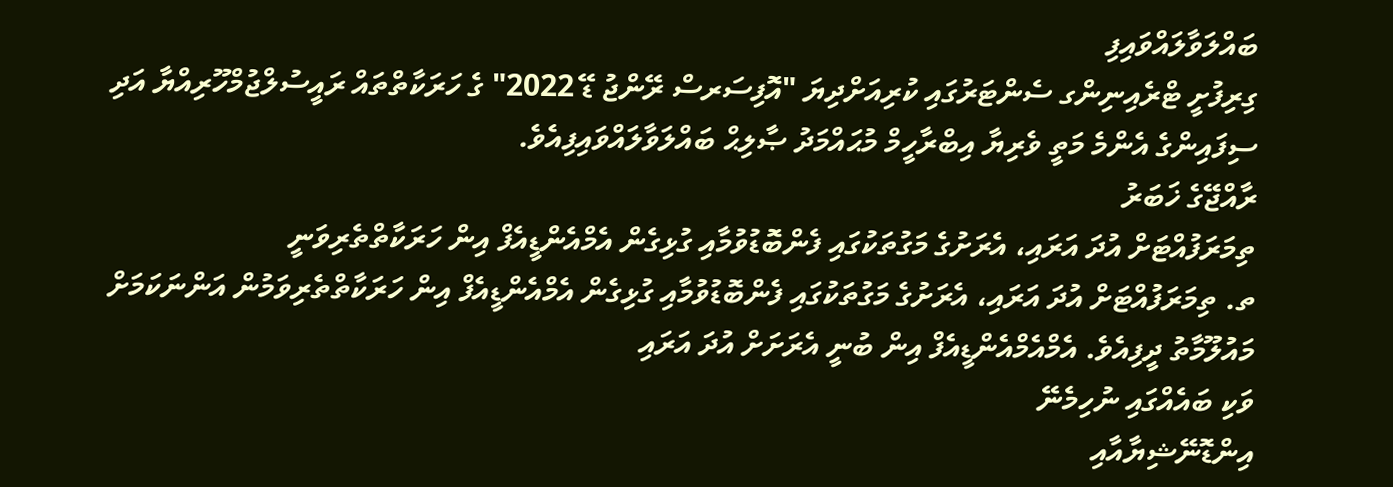ބައްލަވާލައްވައިފި
ގިރިފުށީ ޓްރެއިނިންގ ސެންޓަރުގައި ކުރިއަށްދިޔަ "އޮފިސަރސް ރޭންޖު ޑޭ 2022" ގެ ހަރަކާތްތައް ރައީސުލްޖުމްހޫރިއްޔާ އަދި ސިފައިންގެ އެންމެ މަތީ ވެރިޔާ އިބްރާހީމް މުޙައްމަދު ޞާލިޙް ބައްލަވާލައްވައިފިއެވެ.
ރާއްޖޭގެ ޚަބަރު
ތިމަރަފުއްޓަށް އުދަ އަރައި، އެރަށުގެ މަގުތަކުގައި ފެންބޮޑުވުމާއި ގުޅިގެން އެމްއެންޑީއެފް އިން ހަރަކާތްތެރިވަނީ
ތ. ތިމަރަފުއްޓަށް އުދަ އަރައި، އެރަށުގެ މަގުތަކުގައި ފެންބޮޑުވުމާއި ގުޅިގެން އެމްއެންޑީއެފް އިން ހަރަކާތްތެރިވަމުން އަންނަކަމަށް މައުލޫމާތު ދީފިއެވެ. އެމްއެމްއެންޑީއެފް އިން ބުނީ އެރަށަށް އުދަ އަރައި
ވަކި ބައެއްގައި ނުހިމެނޭ
އިންޑޮނޭޝިޔާއާއި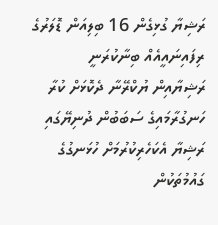ރަޝިޔާ ގުޅިގެން 16 ބިލިއަން ޑޮލަރުގެ ރިފައިނައީއެއް ބިނާކުރަނީ
ރަޝިޔާއިން ޔުކްރޭނާ ދެކޮޅަށް ކުރާ ހަނގުރާމައިގެ ސަބަބުން ދުނިޔޭގައި ރަޝިޔާ އެކަހެރިކުރުމަށް ހުޅަނގުގެ ގައުމުތަކުން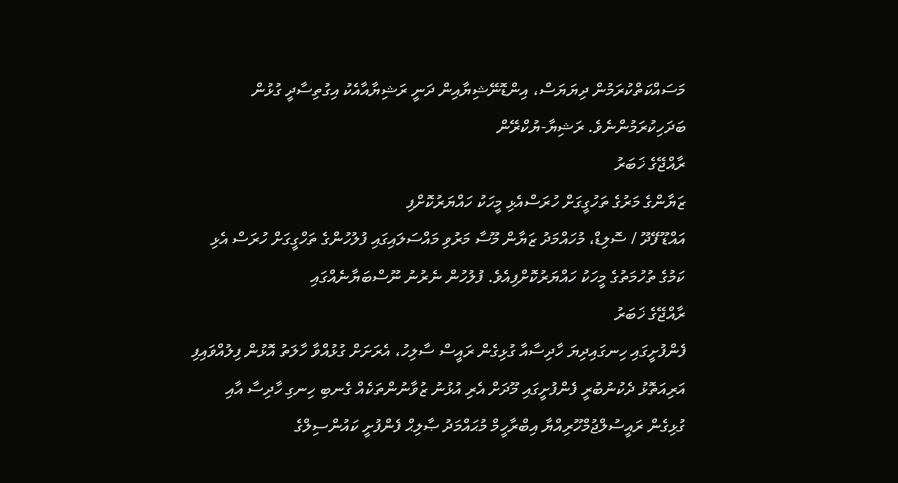މަސައްކަތްކުރަމުން ދިޔަޔަސް، އިންޑޮނޭޝިޔާއިން ދަނީ ރަޝިޔާއާއެކު އިގުތިސާދީ ގުޅުން ބަދަހިކުރަމުންނެވެ. ރަޝިޔާ-ޔުކްރޭން
ރާއްޖޭގެ ޚަބަރު
ޒަޔާންގެ މަރުގެ ތަހުގީގަށް ހުރަސްއެޅި މީހަކު ހައްޔަރުކޮށްފި
އައްޑޫ ފޭދޫ / ސޮލިޑް، މުހައްމަދު ޒަޔާން މޫސާ މަރުވި މައްސަލައިގައި ފުލުހުންގެ ތަހްގީގަށް ހުރަސް އެޅި ކަމުގެ ތުހުމަތުގެ މީހަކު ހައްޔަރުކޮށްފިއެވެ. ފުލުހުން ނެރުނު ނޫސްބަޔާނެއްގައި
ރާއްޖޭގެ ޚަބަރު
ފެންފުށީގައި ހިނގައިދިޔަ ހާދިސާއާ ގުޅިގެން ރައީސް ސާލިހު، އެރަށަށް ގުޅުއްވާ ހާލަތު އޮޅުން ފިލުއްވައިފި
އަރިއަތޮޅު ދެކުނުބުރީ ފެންފުށީގައި މޫދަށް އެރި އުޅުނު ޒުވާނުންތަކެއް ގެނބި ހިނގި ހާދިސާ އާއި ގުޅިގެން ރައީސުލްޖުމްހޫރިއްޔާ އިބްރާހީމް މުޙައްމަދު ޞާލިޙް ފެންފުށީ ކައުންސިލްގެ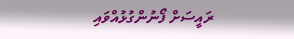ރައީސަށް ފޯނުންގުޅުއްވައި